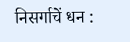निसर्गाचें धन :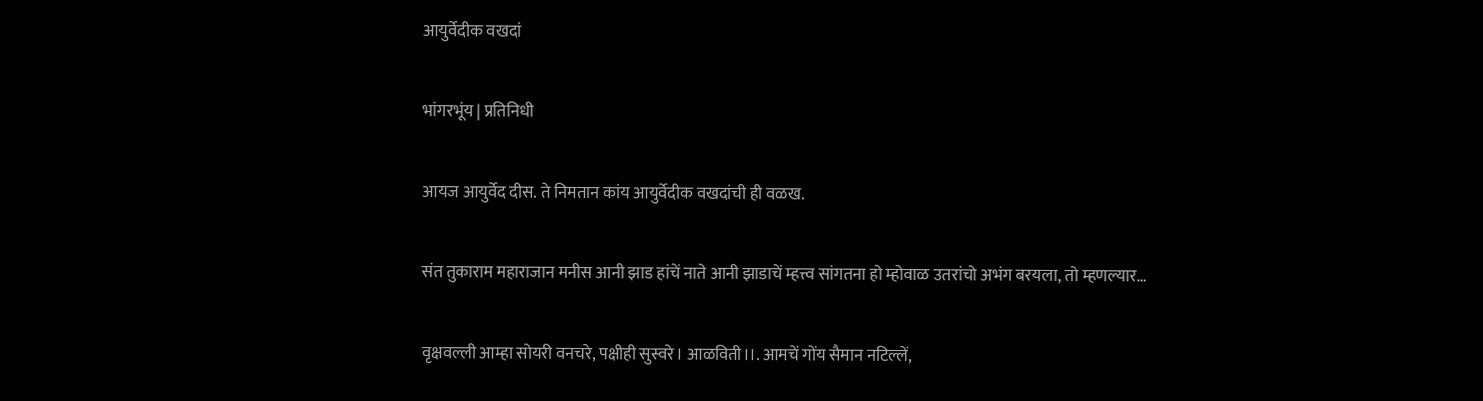आयुर्वेदीक वखदां

भांगरभूंय | प्रतिनिधी

आयज आयुर्वेद दीस. ते निमतान कांय आयुर्वेदीक वखदांची ही वळख.

संत तुकाराम महाराजान मनीस आनी झाड हांचें नाते आनी झाडाचें म्हत्त्व सांगतना हो म्होवाळ उतरांचो अभंग बरयला, तो म्हणल्यार…

वृक्षवल्ली आम्हा सोयरी वनचरे, पक्षीही सुस्वरे। आळविती।।. आमचें गोंय सैमान नटिल्लें,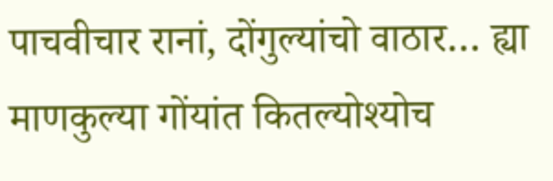पाचवीचार रानां, दोंगुल्यांचो वाठार… ह्या माणकुल्या गोंयांत कितल्योश्योच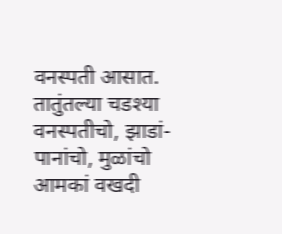वनस्पती आसात‌. तातुंतल्या चडश्या वनस्पतीचो, झाडां-पानांचो, मुळांचो आमकां वखदी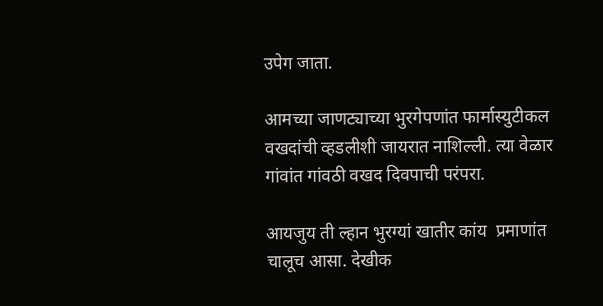उपेग जाता.

आमच्या जाणट्याच्या भुरगेपणांत फार्मास्युटीकल वखदांची व्हडलीशी जायरात नाशिल्ली. त्या वेळार गांवांत गांवठी वखद दिवपाची परंपरा.

आयजुय ती‌ ल्हान भुरग्यां खातीर कांय  प्रमाणांत चालूच आसा. देखीक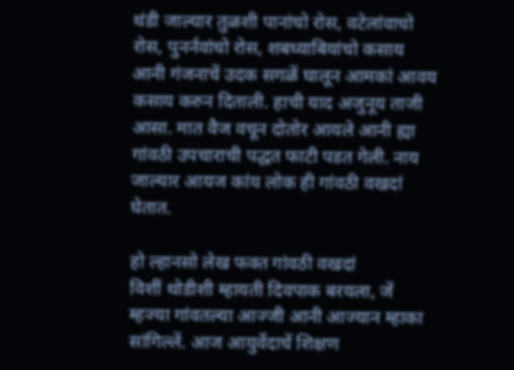थंडी जाल्यार तुळशी पानांचो रोस, वटेलांवाचो रोस, पुनर्नवांचो रोस, शबध्याबियांचो कसाय आनी गंजनाचें उदक सगळें घालून आमकां आवय कसाय करुन दिताली. हाची याद अजुनूय ताजी आसा. मात वैज वचून दोतोर आयले आनी ह्या गांवठी उपचाराची पद्धत फाटी पडत गेली. नाय जाल्यार आयज कांय लोक ही गांवठी वखदां घेतात.

हो ल्हानसो लेख फक्त गांवठी वखदां विशीं ‌थोडीशी म्हायती दिवपाक बरयला, जें म्हज्या गांवतल्या आज्जी आनी आज्यान म्हाका सांगिल्लें. आज आयुर्वेदाचें शिक्षण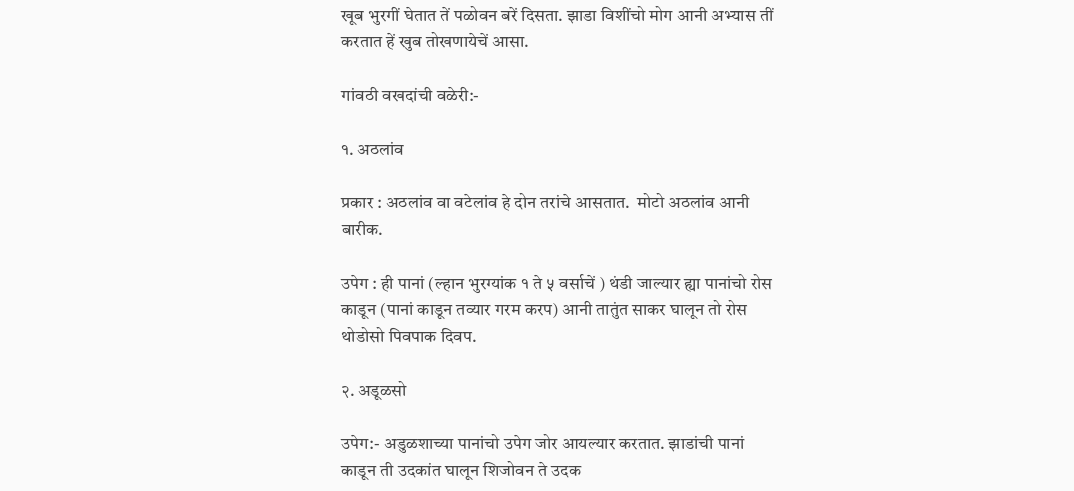खूब भुरगीं घेतात तें पळोवन बरें दिसता. झाडा विशींचो मोग आनी अभ्यास तीं करतात हें खुब तोखणायेचें आसा.

गांवठी वखदांची वळेरी:-

१. अठलांव

प्रकार : अठलांव वा वटेलांव हे दोन तरांचे आसतात.  मोटो अठलांव आनी बारीक.

उपेग : ही पानां (ल्हान भुरग्यांक १ ते ५ वर्साचें ) थंडी जाल्यार ह्या पानांचो रोस काडून (पानां काडून तव्यार गरम करप) आनी तातुंत साकर घालून तो रोस थोडोसो पिवपाक दिवप.

२. अडूळसो

उपेग:- अडुळशाच्या पानांचो उपेग जोर आयल्यार करतात. झाडांची पानां काडून ती उदकांत घालून शिजोवन ते उदक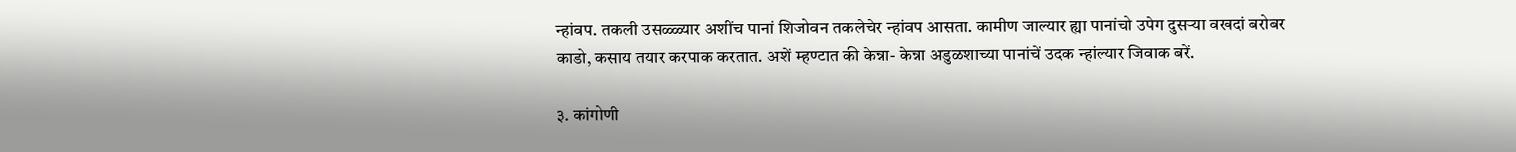न्हांवप. तकली उसळ्ळ्यार अशींच पानां शिजोवन तकलेचेर न्हांवप आसता. कामीण जाल्यार ह्या पानांचो उपेग दुसऱ्या वखदां बरोबर काडो, कसाय तयार करपाक करतात. अशें म्हण्टात की केन्ना- केन्ना अडुळशाच्या पानांचें उदक न्हांल्यार जिवाक बरें.

३. कांगोणी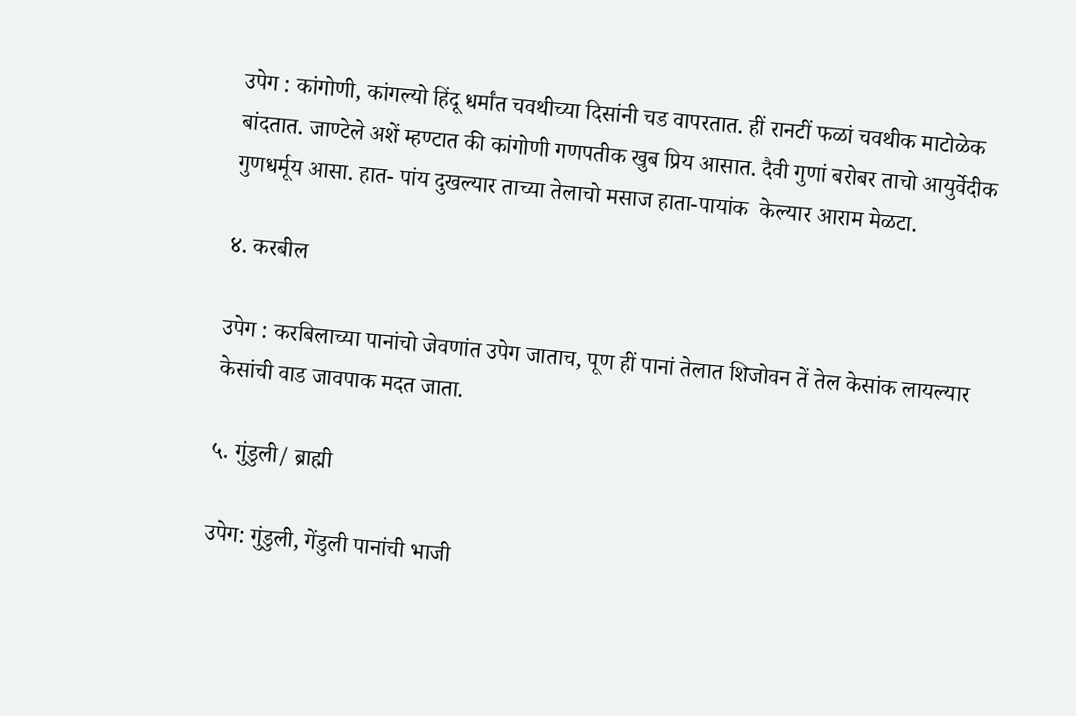उपेग : कांगोणी, कांगल्यो हिंदू धर्मांत चवथीच्या दिसांनी चड वापरतात. हीं रानटीं फळां चवथीक माटोळेक बांदतात. जाण्टेले अशें म्हण्टात की कांगोणी गणपतीक‌ खुब प्रिय आसात. दैवी गुणां बरोबर ताचो आयुर्वेदीक गुणधर्मूय आसा. हात- पांय दुखल्यार ताच्या तेलाचो मसाज हाता-पायांक  केल्यार आराम‌ मेळटा.

४. करबील

उपेग : करबिलाच्या पानांचो जेवणांत उपेग जाताच, पूण हीं पानां तेलात शिजोवन तें तेल केसांक लायल्यार केसांची वाड जावपाक मदत जाता.

५. गुंडुली/ ब्राह्मी

उपेग: गुंडुली, गेंडुली पानांची भाजी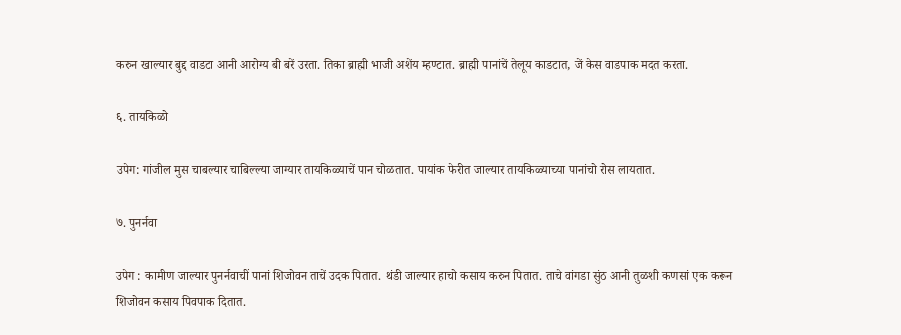करुन खाल्यार बुद्द वाडटा आनी आरोग्य बी बरें उरता. तिका ब्राह्मी भाजी अशेंय म्हण्टात. ब्राह्मी पानांचें तेलूय काडटात, जें केस वाडपाक मदत करता.

६. तायकिळो

उपेग: गांजील मुस चाबल्यार चाबिल्ल्या जाग्यार तायकिळ्याचें पान चोळतात. पायांक फेरीत जाल्यार तायकिळ्याच्या पानांचो रोस लायतात.

७. पुनर्नवा

उपेग : कामीण जाल्यार पुनर्नवाचीं पानां शिजोवन ताचें उदक पितात. थंडी जाल्यार हाचो कसाय करुन पितात. ताचे वांगडा सुंठ आनी तुळशी कणसां एक करून शिजोवन कसाय पिवपाक दितात.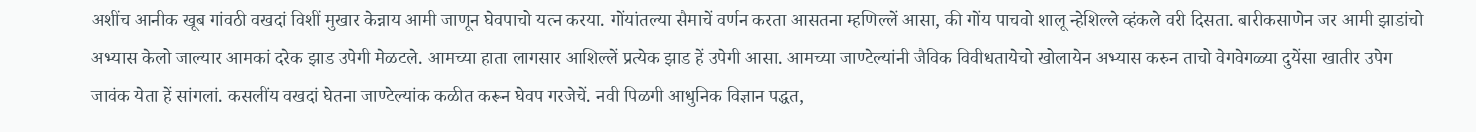अशींच आनीक खूब गांवठी वखदां विशीं मुखार केन्नाय आमी जाणून घेवपाचो यत्न करया. गोंयांतल्या सैमाचें वर्णन करता आसतना म्हणिल्लें आसा, की गोंय पाचवो शालू न्हेशिल्ले व्हंकले वरी दिसता. बारीकसाणेन जर आमी झाडांचो अभ्यास केलो जाल्यार आमकां दरेक झाड उपेगी मेळटले. आमच्या हाता लागसार आशिल्लें प्रत्येक झाड हें उपेगी आसा. आमच्या जाण्टेल्यांनी जैविक विवीधतायेचो खोलायेन अभ्यास करुन ताचो वेगवेगळ्या दुयेंसा खातीर उपेग जावंक येता हें सांगलां. कसली‌ंय वखदां घेतना जाण्टेल्यांक कळीत करून घेवप गरजेचें. नवी पिळगी आधुनिक विज्ञान पद्धत,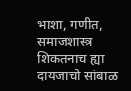भाशा, गणीत, समाजशास्त्र शिकतनाच ह्या दायजाचो सांबाळ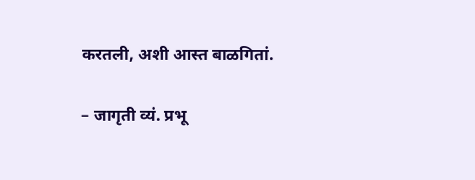करतली, अशी आस्त बाळगितां.

– जागृती व्यं. प्रभू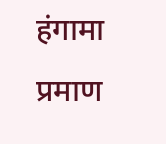हंगामा प्रमाण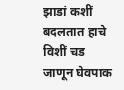झाडां कशीं बदलतात हाचे विशीं चड जाणून घेवपाक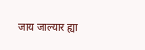जाय जाल्यार ह्या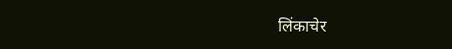लिंकाचेर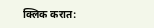क्लिक करात: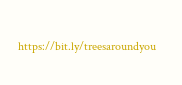https://bit.ly/treesaroundyou